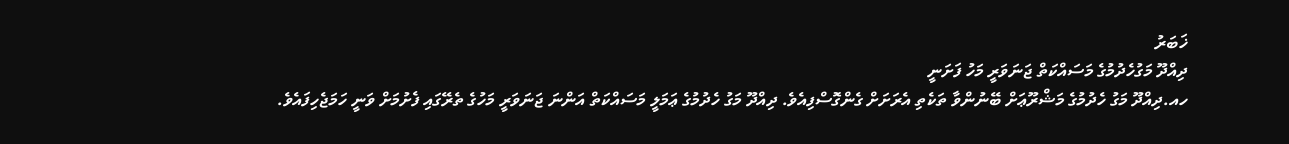ޚަބަރު
ދިއްދޫ މަގުހެދުމުގެ މަސައްކަތް ޖަނަވަރީ މަހު ފަށަނީ
ހއ.ދިއްދޫ މަގު ހެދުމުގެ މަޝްރޫޢަށް ބޭނުންވާ ތަކެތި އެރަށަށް ގެންގޮސްފިއެވެ. ދިއްދޫ މަގު ހެދުމުގެ ޢަމަލީ މަސައްކަތް އަންނަ ޖަނަވަރީ މަހުގެ ތެރޭގައި ފެށުމަށް ވަނީ ހަމަޖެހިފައެވެ.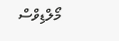މޯލްޑިވްސް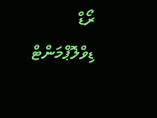ރޯޑް ޑިވްލޮޕްމަންޓް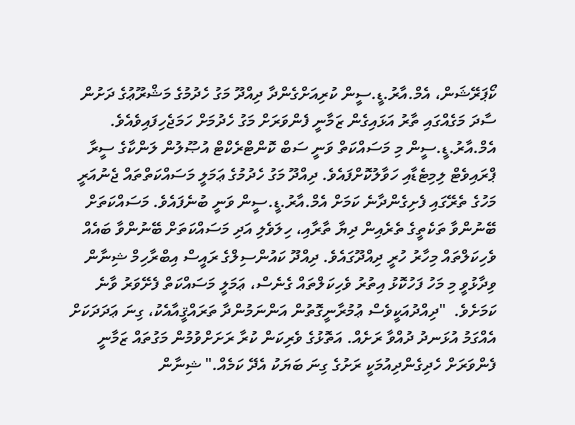ކޯޕަރޭޝަން، އެމް.އާރު.ޑީ.ސީން ކުރިއަށްގެންދާ ދިއްދޫ މަގު ހެދުމުގެ މަޝްރޫޢުގެ ދަށުން ސާދަ މަގެއްގައި ތާރު އަޅައިގެން ޒަމާނީ ފެންވަރަށް މަގު ހެދުމަށް ހަމަޖެހިފައިވެއެވެ. އެމް.އާރު.ޑީ.ސީން މި މަސައްކަތް ވަނީ ސަބް ކޮންޓްރެކްޓް އުޞޫލުން ލަންކާގެ ސީރާ ޕްރައިވެޓް ލިމިޓެޑާއި ހަވާލުކޮށްފައެވެ. ދިއްދޫ މަގު ހެދުމުގެ ޢަމަލީ މަސައްކަތްތައް ޖެނުއަރީ މަހުގެ ތެރޭގައި ފެށިގެންދާނެ ކަމަށް އެމް.އާރު.ޑީ.ސީން ވަނީ ބުނެފައެވެ. މަސައްކަތަށް ބޭނުންވާ ތަކެތީގެ ތެރެއިން ދިޔާ ތާރާއި، ހިލަވެލި އަދި މަސައްކަތަށް ބޭނުންވާ ބައެއް ވެހިކަލްތައް މިހާރު ހުރީ ދިއްދޫގައެވެ. ދިއްދޫ ކައުންސިލްގެ ރައީސް އިބްރާހިމް ޝިނާން ވިދާޅުވީ މި މަހު ފަހުކޮޅު އިތުރު ވެހިކަލްތައް ގެނެސް، ޢަމަލީ މަސައްކަތް ފެށޭވަރު ވާނެ ކަމަށެވެ.  "ދިއްދުއަކީވެސް ޢުމުރާނީގޮތުން އަންނަމުންދާ ތަރައްޤީއާއެކު، ގިނަ ޢަދަދަކަށް އެއްގަމު އުޅަނދު ދުއްވާ ރަށެއް. އަތޮޅުގެ ވެރިކަން ކުރާ ރަށަށްވުމުން މަގުތައް ޒަމާނީ ފެންވަރަށް ހެދިގެންދިއުމަކީ ރަށުގެ ގިނަ ބަޔަކު އެދޭ ކަމެއް." ޝިނާން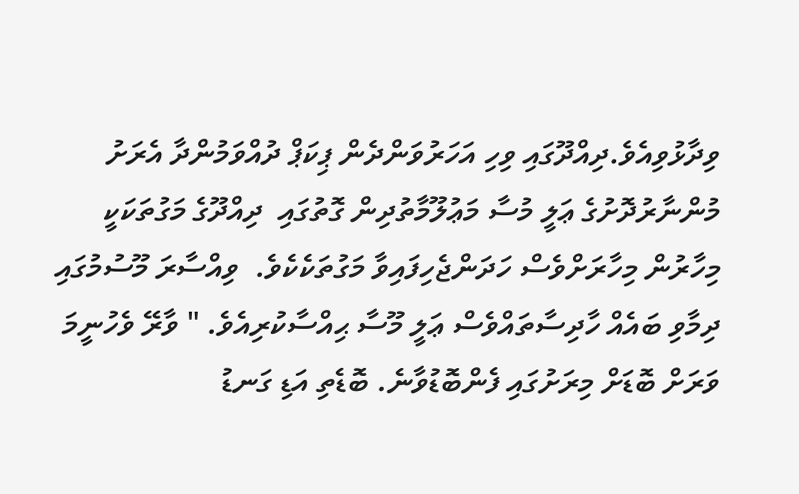ވިދާޅުވިއެވެ.ދިއްދޫގައި ވިހި އަހަރުވަންދެން ޕިކަޕް ދުއްވަމުންދާ އެރަށު މުންނާރުދޮށުގެ ޢަލީ މުސާ މަޢުލޫމާތުދިން ގޮތުގައި  ދިއްދޫގެ މަގުތަކަކީ މިހާރުން މިހާރަށްވެސް ހަދަންޖެހިފައިވާ މަގުތަކެކެވެ.  ވިއްސާރަ މޫސުމުގައި ދިމާވި ބައެއް ހާދިސާތައްވެސް ޢަލީ މޫސާ ޙިއްސާކުރިއެވެ. " ވާރޭ ވެހުނީމަ ވަރަށް ބޮޑަށް މިރަށުގައި ފެންބޮޑުވާނެ. ބޮޑެތި އަޑި ގަނޑު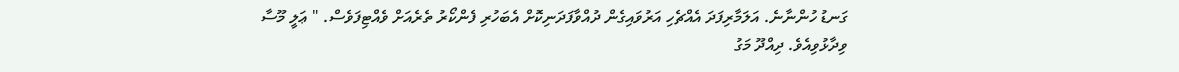ގަނޑު ހުންނާނެ. އަލަމާރިފަދަ އެއްޗެހި އަރުވައިގެން ދުއްވާފަދަނިކޮށް އެބަހުރި ފެންކޯރު ތެރެއަށް ވެއްޓިފަވެސް. " ޢަލީ މޫސާ ވިދާޅުވިއެވެ. ދިއްދޫ މަގު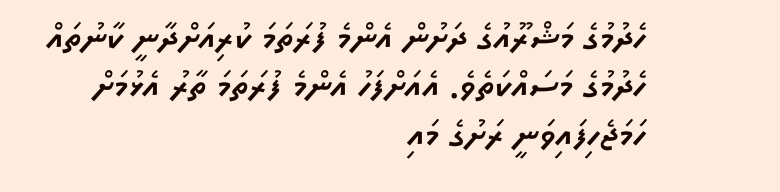ހެދުމުގެ މަޝްރޫއުގެ ދަށުން އެންމެ ފުރަތަމަ ކުރިއަށްދާނީ ކާނުތައް ހެދުމުގެ މަސައްކަތެވެ. އެއަށްފަހު އެންމެ ފުރަތަމަ ތާރު އެޅުމަށް ހަމަޖެހިފައިވަނީ ރަށުގެ މައި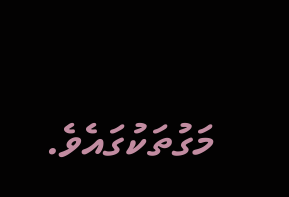މަގުތަކުގައެވެ.